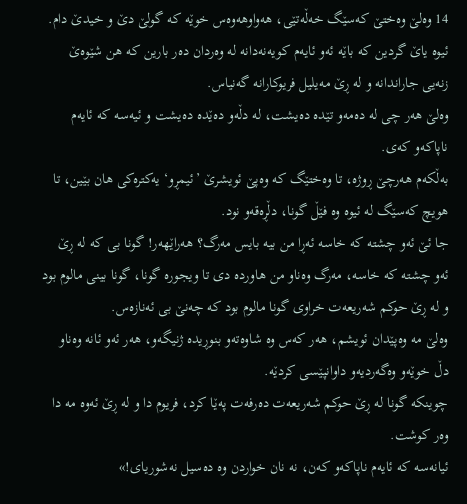14 وەلێ وەختێ کەسێگ خەڵەتێی، هەواوهەوەس خوێه که گولێ دێ و خیدێ دام.
ئیوه یاێ گردین که باێه ئەو ئایەم کویەنەدانه له وەردان دەر بارین که هن شێوەێ زنەیی جاراندانه و له ڕێ مەیلیل فریوکارانه گەنیاس.
وەلێ هەر چی له دەمەو تێدە دەیشت، له دڵەو دەێده دەیشت و ئیەسه که ئایەم ناپاکەو کەی.
بەڵکەم هەرچێ ڕوژه، تا وەختێگ که وەپێ ئویشرێ ’ئیمڕو‘ یەکترەکی هان بێین، تا هویچ کەسێگ له ئیوه وه فێڵ گونا، دڵڕەقەو نود.
جا ئێ ئەو چشته که خاسه ئەڕا من بیه بایس مەرگ؟ هەراێهەر! گونا بی که له ڕێ ئەو چشته که خاسه، مەرگ وەناو من هاورده دی تا ویجوره گونا، گونا بینی مالوم بود و له ڕێ حوکم شەریعەت خراوی گونا مالوم بود که چەنێ بی ئەنازەس.
وەلێ مه وەپێدان ئویشم، هەر کەس وه شاوەتەو بنوڕیده ژنیگەو، هەر ئەو ئانه وەناو دڵ خوێەو وەگەردیەو داوانپێسی کردێه.
چوینکه گونا له ڕێ حوکم شەریعەت دەرفەت پەێا کرد، فریوم دا و له ڕێ ئەوه مه دا وەر کوشت.
ئیانەسه که ئایەم ناپاکەو کەن، نه نان خواردن وه دەسیل نەشوریای!»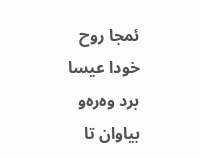ئمجا روح خودا عیسا برد وەرەو بیاوان تا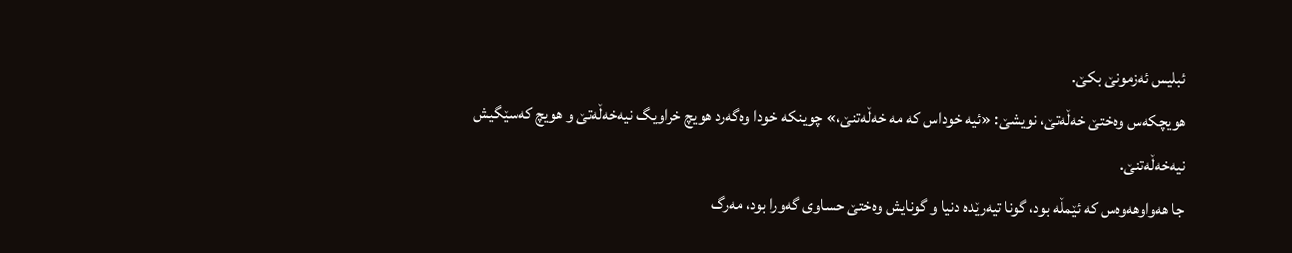ئبلیس ئەزمونێ بکێ.
هویچکەس وەختێ خەڵەتێ، نویشێ: «ئیە خوداس که مه خەڵەتنێ،» چوینکه خودا وەگەرد هویچ خراویگ نیەخەڵەتێ و هویچ کەسێگیش نیەخەڵەتنێ.
جا هەواوهەوەس که ئێمڵه بود، گونا تیەرێده دنیا و گونایش وەختێ حساوی گەورا بود، مەرگ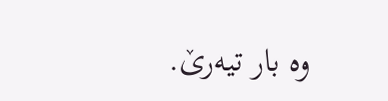وه بار تیەرێ.